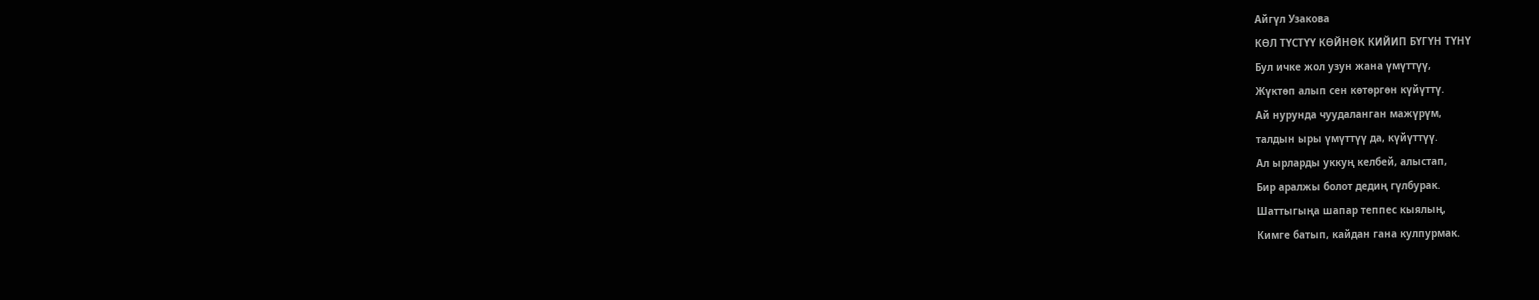Айгүл Узакова
КӨЛ ТҮСТҮҮ КӨЙНӨК КИЙИП БҮГҮН ТҮНҮ
Бул ичке жол узун жана үмүттүү,
Жүктөп алып сен көтөргөн күйүттү.
Ай нурунда чуудаланган мажүрүм,
талдын ыры үмүттүү да, күйүттүү.
Ал ырларды уккуң келбей, алыстап,
Бир аралжы болот дедиң гүлбурак.
Шаттыгыңа шапар теппес кыялың,
Кимге батып, кайдан гана кулпурмак.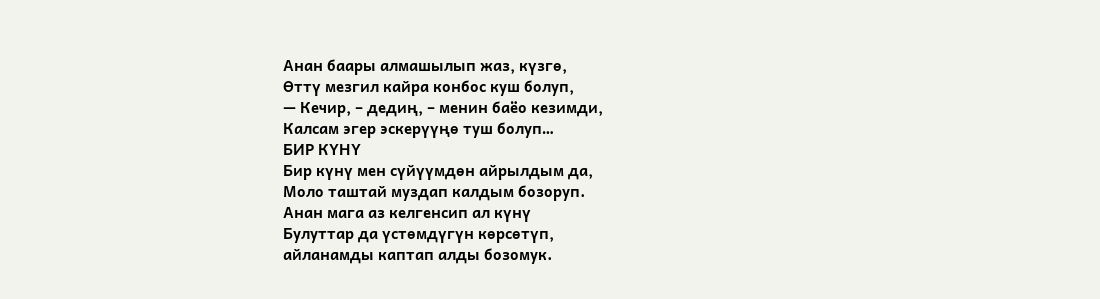Анан баары алмашылып жаз, күзгө,
Өттү мезгил кайра конбос куш болуп,
— Кечир, – дедиң, – менин баёо кезимди,
Калсам эгер эскерүүңө туш болуп…
БИР КҮНҮ
Бир күнү мен сүйүүмдөн айрылдым да,
Моло таштай муздап калдым бозоруп.
Анан мага аз келгенсип ал күнү
Булуттар да үстөмдүгүн көрсөтүп,
айланамды каптап алды бозомук.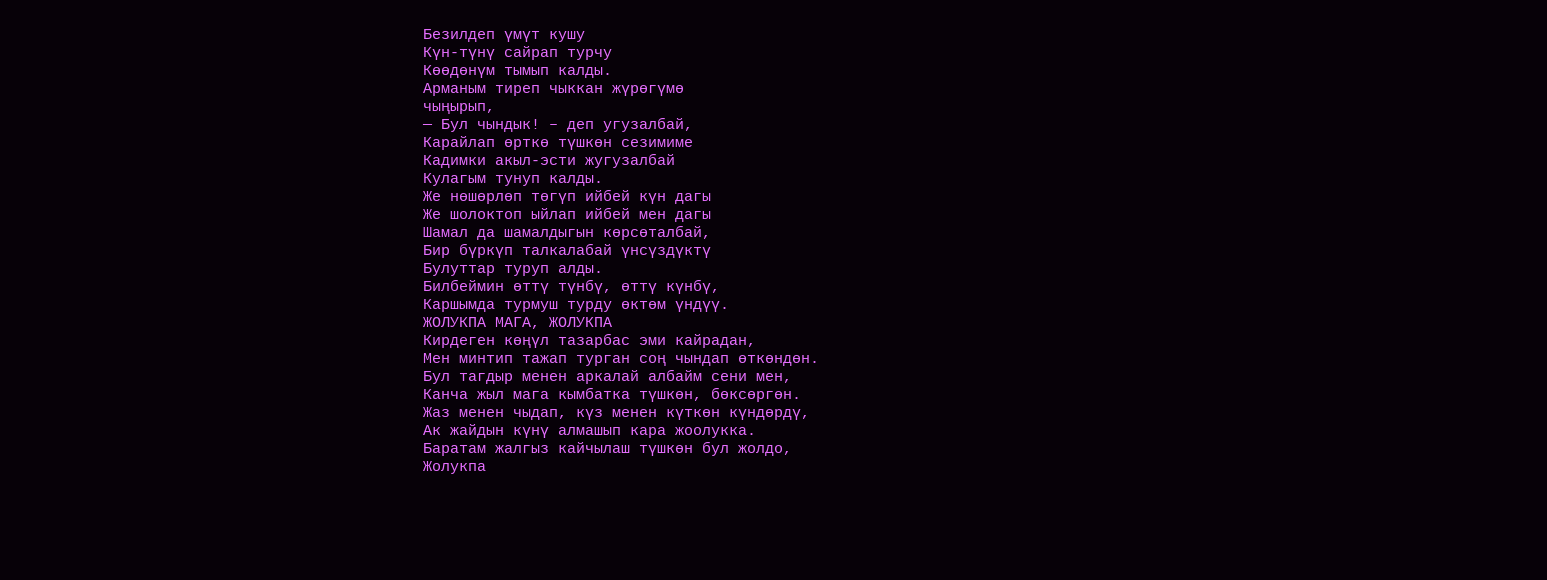Безилдеп үмүт кушу
Күн-түнү сайрап турчу
Көөдөнүм тымып калды.
Арманым тиреп чыккан жүрөгүмө
чыңырып,
— Бул чындык! – деп угузалбай,
Карайлап өрткө түшкөн сезимиме
Кадимки акыл-эсти жугузалбай
Кулагым тунуп калды.
Же нөшөрлөп төгүп ийбей күн дагы
Же шолоктоп ыйлап ийбей мен дагы
Шамал да шамалдыгын көрсөталбай,
Бир бүркүп талкалабай үнсүздүктү
Булуттар туруп алды.
Билбеймин өттү түнбү, өттү күнбү,
Каршымда турмуш турду өктөм үндүү.
ЖОЛУКПА МАГА, ЖОЛУКПА
Кирдеген көңүл тазарбас эми кайрадан,
Мен минтип тажап турган соң чындап өткөндөн.
Бул тагдыр менен аркалай албайм сени мен,
Канча жыл мага кымбатка түшкөн, бөксөргөн.
Жаз менен чыдап, күз менен күткөн күндөрдү,
Ак жайдын күнү алмашып кара жоолукка.
Баратам жалгыз кайчылаш түшкөн бул жолдо,
Жолукпа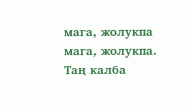мага, жолукпа мага, жолукпа.
Таң калба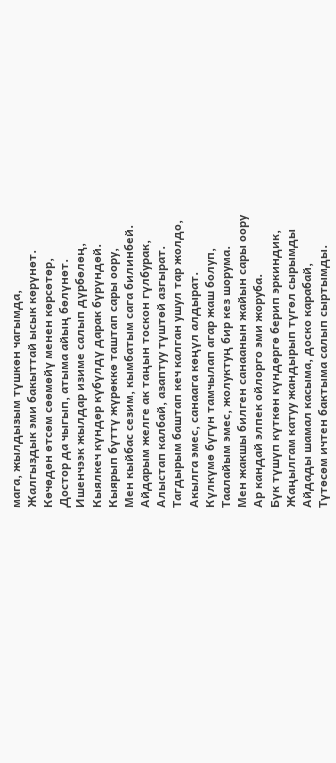мага, жылдызым түшкөн чагымда,
Жалгыздык эми бакыттай ысык көрүнөт.
Көчөдөн өтсөм сөөмөйү менен көрсөтөр,
Достор да чыгып, атыма айың бөлүнөт.
Ишенчээк жылдар изиме салып дүрбөлөң,
Кыялкеч күндөр күбүлдү дарак бүрүндөй.
Кыярып бүттү жүрөккө таштап сары оору,
Мен кыйбас сезим, кымбатым сага билинбей.
Айдарым желге ак таңын тоскон гүлбурак,
Алыстап калбай, азаптуу түштөй азгырат.
Тагдырым баштап кеч калган ушул тар жолдо,
Акылга эмес, санаага көңүл алдырат.
Күлкүмө бүгүн тамчылап агар жаш болуп,
Таалайым эмес, жолуктуң бир кез шорума.
Мен жакшы билген санаанын жайын сары оору
Ар кандай элпек ойлорго эми жоруба.
Бүк түшүп күткөн күндөргө берип эркиндик,
Жаңылгам катуу жандырып түгөл сырымды
Айдады шамал касыма, доско карабай,
Түтөсөм ичтен бактыма салып сыртымды.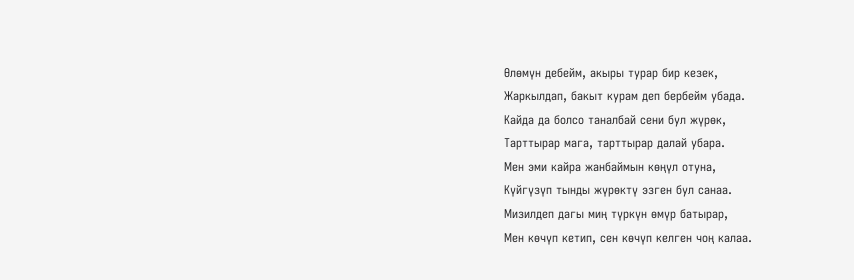Өлөмүн дебейм, акыры турар бир кезек,
Жаркылдап, бакыт курам деп бербейм убада.
Кайда да болсо таналбай сени бул жүрөк,
Тарттырар мага, тарттырар далай убара.
Мен эми кайра жанбаймын көңүл отуна,
Күйгүзүп тынды жүрөктү эзген бул санаа.
Мизилдеп дагы миң түркүн өмүр батырар,
Мен көчүп кетип, сен көчүп келген чоң калаа.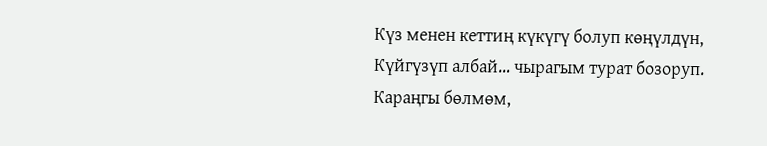Күз менен кеттиң күкүгү болуп көңүлдүн,
Күйгүзүп албай… чырагым турат бозоруп.
Караңгы бөлмөм,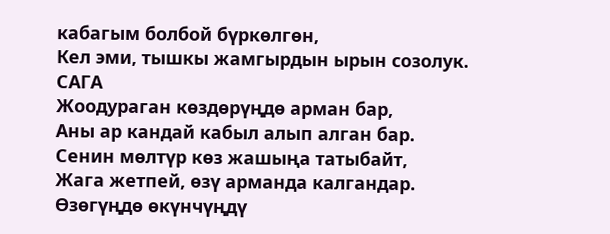кабагым болбой бүркөлгөн,
Кел эми, тышкы жамгырдын ырын созолук.
САГА
Жоодураган көздөрүңдө арман бар,
Аны ар кандай кабыл алып алган бар.
Сенин мөлтүр көз жашыңа татыбайт,
Жага жетпей, өзү арманда калгандар.
Өзөгүңдө өкүнчүңдү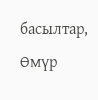басылтар,
Өмүр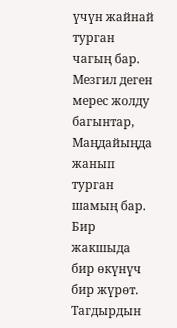үчүн жайнай турган чагың бар.
Мезгил деген мерес жолду багынтар,
Маңдайыңда жанып турган шамың бар.
Бир жакшыда бир өкүнүч бир жүрөт.
Тагдырдын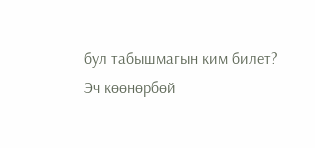бул табышмагын ким билет?
Эч көөнөрбөй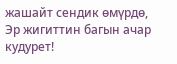жашайт сендик өмүрдө,
Эр жигиттин багын ачар кудурет!